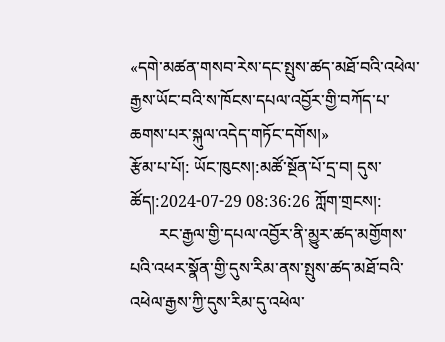«དགེ་མཚན་གསབ་རེས་དང་སྤུས་ཚད་མཐོ་བའི་འཕེལ་རྒྱས་ཡོང་བའི་ས་ཁོངས་དཔལ་འབྱོར་གྱི་བཀོད་པ་ཆགས་པར་སྐུལ་འདེད་གཏོང་དགོས།»
རྩོམ་པ་པོ།: ཡོང་ཁུངས།:མཚོ་སྔོན་པོ་དྲ་བ། དུས་ཚོད།:2024-07-29 08:36:26 ཀློག་གྲངས།:
       རང་རྒྱལ་གྱི་དཔལ་འབྱོར་ནི་མྱུར་ཚད་མགྱོགས་པའི་འཕར་སྣོན་གྱི་དུས་རིམ་ནས་སྤུས་ཚད་མཐོ་བའི་འཕེལ་རྒྱས་ཀྱི་དུས་རིམ་དུ་འཕེལ་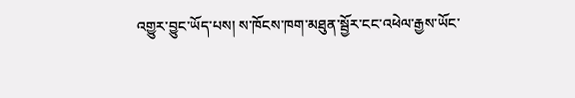འགྱུར་བྱུང་ཡོད་པས། ས་ཁོངས་ཁག་མཐུན་སྦྱོར་ངང་འཕེལ་རྒྱས་ཡོང་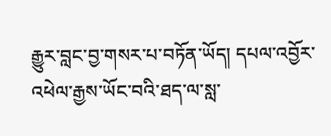རྒྱུར་བླང་བྱ་གསར་པ་བཏོན་ཡོད། དཔལ་འབྱོར་འཕེལ་རྒྱས་ཡོང་བའི་ཐད་ལ་སླ་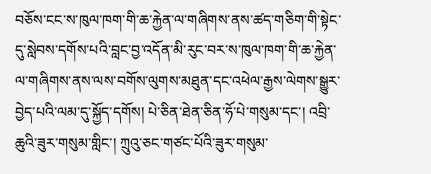བཅོས་ངང་ས་ཁུལ་ཁག་གི་ཆ་རྐྱེན་ལ་གཞིགས་ནས་ཚད་གཅིག་གི་སྟེང་དུ་སླེབས་དགོས་པའི་བླང་བྱ་འདོན་མི་རུང་བར་ས་ཁུལ་ཁག་གི་ཆ་རྐྱེན་ལ་གཞིགས་ནས་ལས་བགོས་ལུགས་མཐུན་དང་འཕེལ་རྒྱས་ལེགས་སྒྱུར་བྱེད་པའི་ལམ་དུ་སྐྱོད་དགོས། པེ་ཅིན་ཐེན་ཅིན་ཧོ་པེ་གསུམ་དང་། འབྲི་ཆུའི་ཟུར་གསུམ་གླིང་། ཀྲུའུ་ཅང་གཙང་པོའི་ཟུར་གསུམ་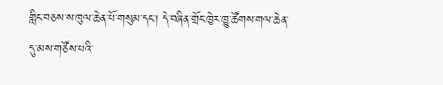གླིང་བཅས་ས་ཁུལ་ཆེན་པོ་གསུམ་དང་། དེ་བཞིན་གྲོང་ཁྱེར་ཁྱུ་ཚོགས་གལ་ཆེན་དུ་མས་གཙོས་པའི་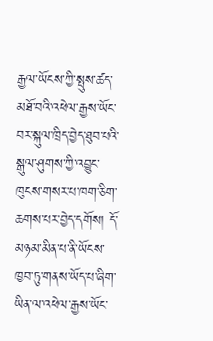རྒྱལ་ཡོངས་ཀྱི་སྤུས་ཚད་མཐོ་བའི་འཕེལ་རྒྱས་ཡོང་བར་སྐུལ་ཁྲིད་བྱེད་ཐུབ་པའི་སྒུལ་ཤུགས་ཀྱི་འབྱུང་ཁུངས་གསར་པ་ཁག་ཅིག་ཆགས་པར་བྱེད་དགོས། དོ་མཉམ་མིན་པ་ནི་ཡོངས་ཁྱབ་ཏུ་གནས་ཡོད་པ་ཞིག་ཡིན་ལ་འཕེལ་རྒྱས་ཡོང་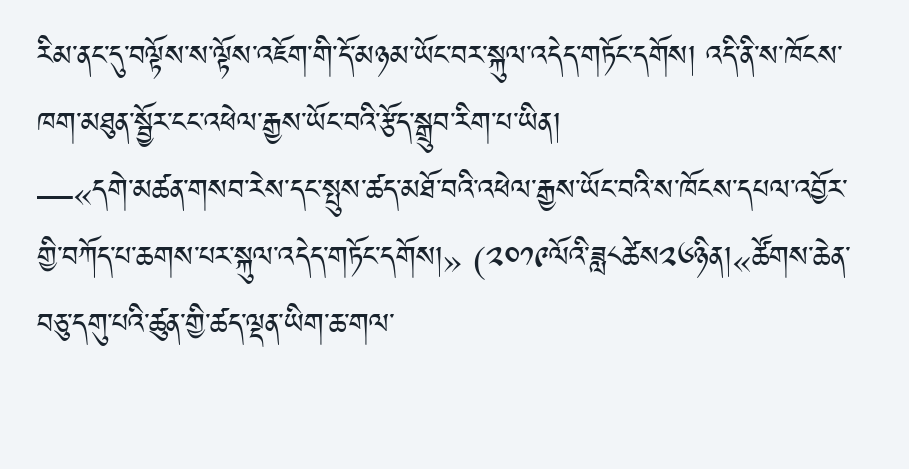རིམ་ནང་དུ་བལྟོས་ས་ལྟོས་འཇོག་གི་དོ་མཉམ་ཡོང་བར་སྐུལ་འདེད་གཏོང་དགོས། འདི་ནི་ས་ཁོངས་ཁག་མཐུན་སྦྱོར་ངང་འཕེལ་རྒྱས་ཡོང་བའི་རྩོད་སྒྲུབ་རིག་པ་ཡིན།
—«དགེ་མཚན་གསབ་རེས་དང་སྤུས་ཚད་མཐོ་བའི་འཕེལ་རྒྱས་ཡོང་བའི་ས་ཁོངས་དཔལ་འབྱོར་གྱི་བཀོད་པ་ཆགས་པར་སྐུལ་འདེད་གཏོང་དགོས།» (༢༠༡༩ལོའི་ཟླ༨ཚེས༢༦ཉིན།«ཚོགས་ཆེན་བཅུ་དགུ་པའི་ཚུན་གྱི་ཚད་ལྡན་ཡིག་ཆ་གལ་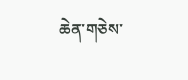ཆེན་གཅེས་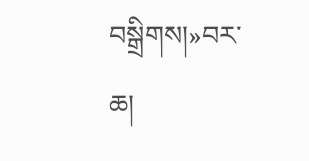བསྒྲིགས།»བར་ཆ།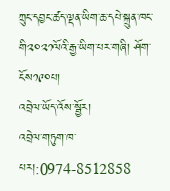ཀྲུང་དབྱང་ཚད་ལྡན་ཡིག་ཆ་དཔེ་སྐྲུན་ཁང་གི༢༠༢༡ལོའི་རྒྱ་ཡིག་པར་གཞི། ཤོག་ངོས༡༩༠པ།
འབྲེལ་ཡོད་འོས་སྦྱོར།
འབྲེལ་གཏུག་ཁ་པར།:0974-8512858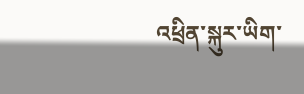འཕྲིན་སྐུར་ཡིག་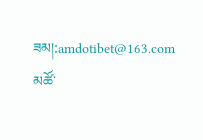ཟམ།:amdotibet@163.com
མཚོ་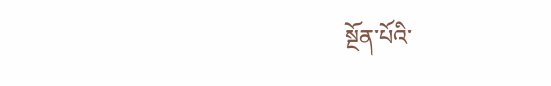སྔོན་པོའི་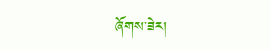ཞོགས་ཟེར།